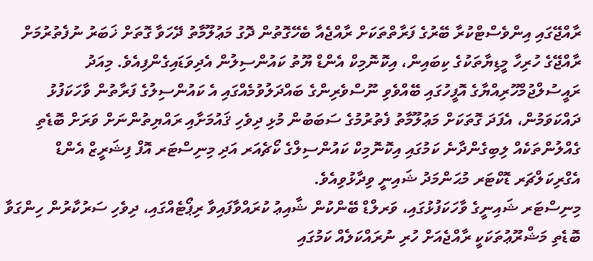ރާއްޖޭގައި އިންވެސްޓްކުރާ ބޭރުގެ ފަރާތްތަކަށް ރާއްޖެއާ ބެހޭގޮތުން ދޮގު މަޢުލޫމާތު ދޭހަވާ ގޮތަށް ޚަބަރު ނުފެތުރުމަށް ރާއްޖޭގެ ހުރިހާ މީޑިޔާތަކުގެ ކިބައިން، އިކޮނޮމިކް އެންޑް ޔޫތު ކައުންސިލުން އެދިވަޑައިގެންފިއެވެ. މިއަދު ރައީސުލްޖުމްހޫރިއްޔާގެ އޮފީހުގައި ބޭއްވެވި ނޫސްވެރިންގެ ބައްދަލުވުމެއްގައި އެ ކައުންސިލުގެ ފަރާތުން ވާހަކަފުޅު ދައްކަވަމުން، އެފަދަ ގޮތަކަށް މަޢުލޫމާތު ފެތުރުމުގެ ސަބަބުން މުޅި ދިވެހި ޤައުމަށާއި ރައްޔިތުންނަށް ވަރަށް ބޮޑެތި ގެއްލުންތަކެއް ލިބިގެންދާނެ ކަމުގައި އިކޮނޮމިކް ކައުންސިލްގެ ކޯޗެއަރ އަދި މިނިސްޓަރ އޮފް ފިޝަރީޒް އެންޑް އެގްރިކަލްޗަރ ޑޮކްޓަރ މުޙަންމަދު ޝައިނީ ވިދާޅުވިއެވެ.
މިނިސްޓަރ ޝައިނީގެ ވާހަކަފުޅުގައި، ވަރލްޑް ބޭންކުން ޝާއިޢު ކުރައްވާފައިވާ ރިޕޯޓެއްގައި، ދިވެހި ސަރުކާރުން ހިންގަވާ ބޮޑެތި މަޝްރޫޢުތަކަކީ ރާއްޖެއަށް ހުރި ނުރައްކަލެއް ކަމުގައި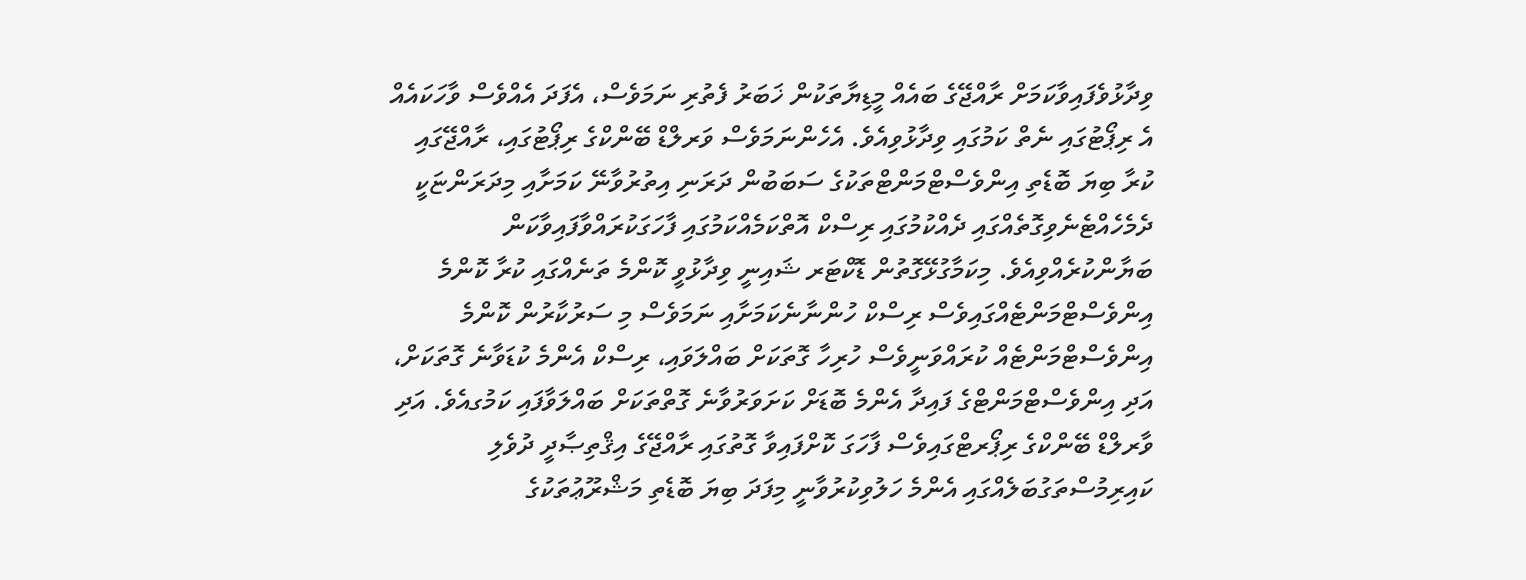ވިދާޅުވެފައިވާކަމަށް ރާއްޖޭގެ ބައެއް މީޑިޔާތަކުން ޚަބަރު ފެތުރި ނަމަވެސް، އެފަދަ އެއްވެސް ވާހަކައެއް އެ ރިޕޯޓުގައި ނެތް ކަމުގައި ވިދާޅުވިއެވެ. އެހެންނަމަވެސް ވަރލްޑް ބޭންކްގެ ރިޕޯޓުގައި، ރާއްޖޭގައި ކުރާ ބިޔަ ބޮޑެތި އިންވެސްޓްމަންޓްތަކުގެ ސަބަބުން ދަރަނި އިތުރުވާނޭ ކަމަށާއި މިދަރަންޏަކީ ދެމެހެއްޓެނެވިގޮތެއްގައި ދެއްކުމުގައި ރިސްކް އޮތްކަމެއްކަމުގައި ފާހަގަކުރައްވާފައިވާކަން ބަޔާންކުރެއްވިއެވެ. މިކަމާގުޅޭގޮތުން ޑޮކްޓަރ ޝައިނީ ވިދާޅުވީ ކޮންމެ ތަނެއްގައި ކުރާ ކޮންމެ އިންވެސްޓްމަންޓެއްގައިވެސް ރިސްކް ހުންނާނެކަމަށާއި ނަމަވެސް މި ސަރުކާރުން ކޮންމެ އިންވެސްޓްމަންޓެއް ކުރައްވަނީވެސް ހުރިހާ ގޮތަކަށް ބައްލަވައި، ރިސްކް އެންމެ ކުޑަވާނެ ގޮތަކަށް، އަދި އިންވެސްޓްމަންޓްގެ ފައިދާ އެންމެ ބޮޑަށް ކަށަވަރުވާނެ ގޮތްތަކަށް ބައްލަވާފައި ކަމުގއެވެ. އަދި ވާރލްޑް ބޭންކްގެ ރިޕޯރޓްގައިވެސް ފާހަގަ ކޮށްފައިވާ ގޮތުގައި ރާއްޖޭގެ އިޤްތިޞާދީ ދުވެލި ކައިރިމުސްތަގުބަލެއްގައި އެންމެ ހަލުވިކުރުވާނީ މިފަދަ ބިޔަ ބޮޑެތި މަޝްރޫޢުތަކުގެ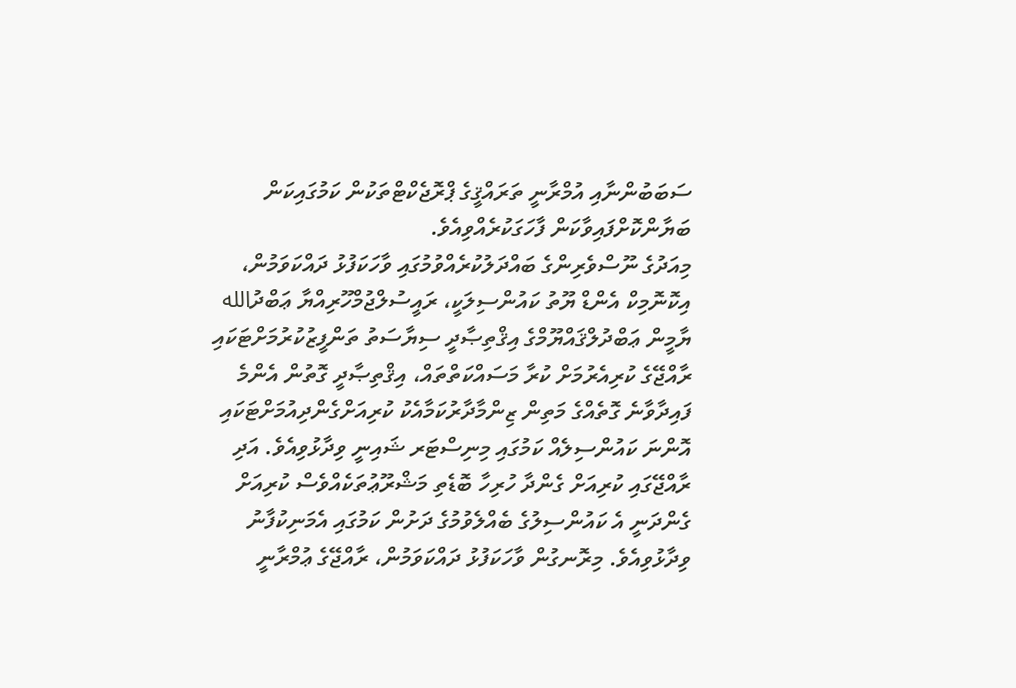ސަބަބުންނާއި އުމްރާނީ ތަރައްޤީގެ ޕްރޮޖެކްޓްތަކުން ކަމުގައިކަން ބަޔާންކޮށްފައިވާކަން ފާހަގަކުރެއްވިއެވެ.
މިއަދުގެ ނޫސްވެރިންގެ ބައްދަލުކުރެއްވުމުގައި ވާހަކަފުޅު ދައްކަވަމުން، އިކޮނޮމިކް އެންޑް ޔޫތު ކައުންސިލަކީ، ރައީސުލްޖުމްހޫރިއްޔާ ޢަބްދުالله ޔާމީން ޢަބްދުލްޤައްޔޫމްގެ އިޤްތިޞާދީ ސިޔާސަތު ތަންފީޒުކުރުމަށްޓަކައި ރާއްޖޭގެ ކުރިއެރުމަށް ކުރާ މަސައްކަތްތައް، އިޤްތިޞާދީ ގޮތުން އެންމެ ފައިދާވާނެ ގޮތެއްގެ މަތިން ޒިންމާދާރުކަމާއެކު ކުރިއަށްގެންދިއުމަށްޓަކައި އޮންނަ ކައުންސިލެއް ކަމުގައި މިނިސްޓަރ ޝައިނީ ވިދާޅުވިއެވެ. އަދި ރާއްޖޭގައި ކުރިއަށް ގެންދާ ހުރިހާ ބޮޑެތި މަޝްރޫޢުތަކެއްވެސް ކުރިއަށް ގެންދަނީ އެ ކައުންސިލުގެ ބެއްލެވުމުގެ ދަށުން ކަމުގައި އެމަނިކުފާނު ވިދާޅުވިއެވެ. މިރޮނގުން ވާހަކަފުޅު ދައްކަވަމުން، ރާއްޖޭގެ ޢުމްރާނީ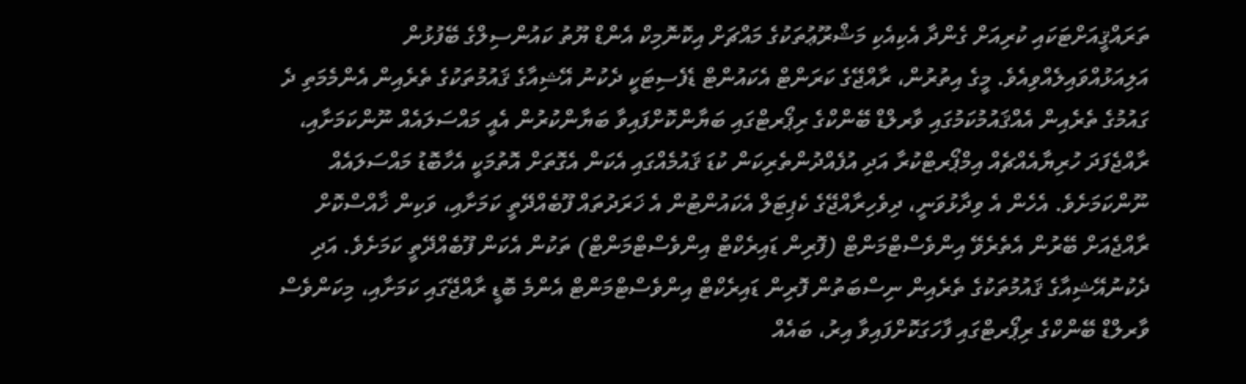ތަރައްޤީއަށްޓަކައި ކުރިއަށް ގެންދާ އެކިއެކި މަޝްރޫޢުތަކުގެ މައްޗަށް އިކޮނޮމިކް އެންޑް ޔޫތު ކައުންސިލްގެ ބޭފުޅުން އަލިއަޅުއްވައިލެއްވިއެވެ. މީގެ އިތުރުން، ރާއްޖޭގެ ކަރަންޓް އެކައުންޓް ޑެފެސިޓަކީ ދެކުނު އޭޝިއާގެ ޤައުމުތަކުގެ ތެރެއިން އެންމެމަތި ދެ ގައުމުގެ ތެރެއިން އެއްޤައުމުކަމުގައި ވާރލްޑް ބޭންކްގެ ރިޕޯރޓްގައި ބަޔާންކޮށްފައިވާ ބަޔާންކުރުން އެއީ މައްސަލައެއް ނޫންކަމަށާއި، ރާއްޖެފަދަ ހުރިޔާއެއްޗެއް އިމްޕޯރޓްކުރާ އަދި އުފެއްދުންތެރިކަން ކުޑަ ޤައުމެއްގައި އެކަން އެގޮތަށް އޮތުމަކީ އެހާބޮޑު މައްސަލައެއް ނޫންކަމަށެވެ. އެހެން އެ ވިދާޅުވަނީ، ދިވެހިރާއްޖޭގެ ކެޕިޓަލް އެކައުންޓުން އެ ޚަރަދުތައް ފޫބެއްދޭތީ ކަމަށާއި، ވަކިން ޚާއްސްކޮށް ރާއްޖެއަށް ބޭރުން އެތެރެވޭ އިންވެސްޓްމަންޓް (ފޮރިން ޑައިރެކްޓް އިންވެސްޓްމަންޓް) ތަކުން އެކަން ފޫބެއްދޭތީ ކަމަށެވެ. އަދި ދެކުނުއޭޝިއާގެ ޤައުމުތަކުގެ ތެރެއިން ނިސްބަތުން ފޮރިން ޑައިރެކްޓް އިންވެސްޓްމަންޓް އެންމެ ބޮޑީ ރާއްޖޭގައި ކަމަށާއި، މިކަންވެސް ވާރލްޑް ބޭންކްގެ ރިޕޯރޓްގައި ފާހަގަކޮށްފައިވާ އިރު، ބައެއް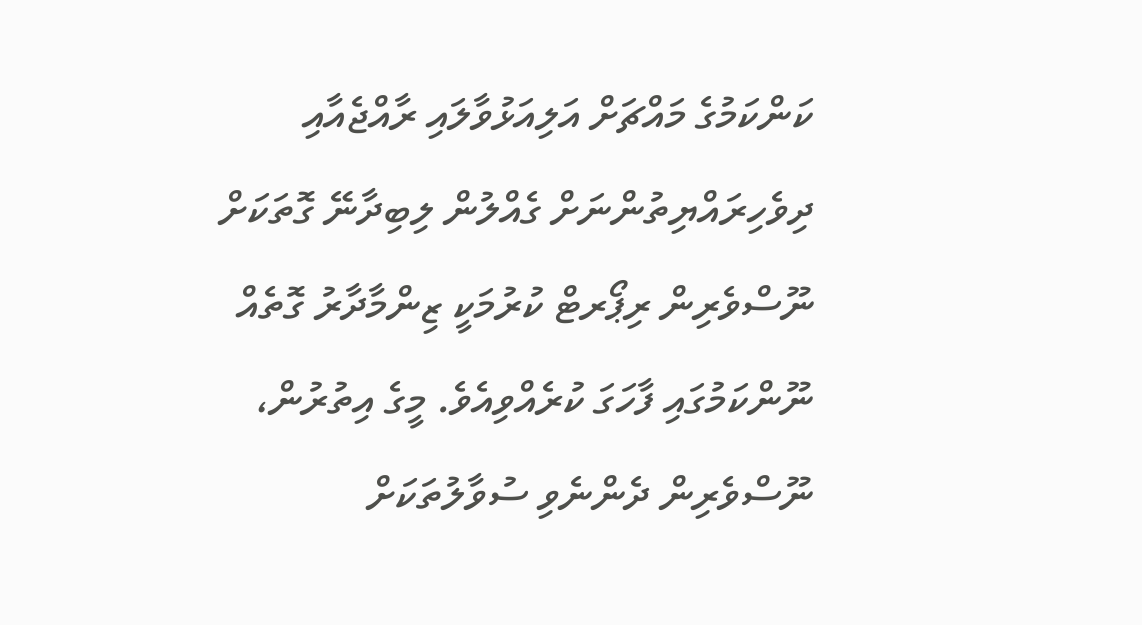ކަންކަމުގެ މައްޗަށް އަލިއަޅުވާލައި ރާއްޖެއާއި ދިވެހިރައްޔިތުންނަށް ގެއްލުން ލިބިދާނޭ ގޮތަކަށް ނޫސްވެރިން ރިޕޯރޓް ކުރުމަކީ ޒިންމާދާރު ގޮތެއް ނޫންކަމުގައި ފާހަގަ ކުރެއްވިއެވެ. މީގެ އިތުރުން، ނޫސްވެރިން ދެންނެވި ސުވާލުތަކަށް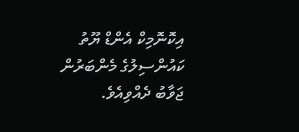އިކޮނޮމިކް އެންޑް ޔޫތު ކައުންސިލުގެ މެންބަރުން ޖަވާބު ދެއްވިއެވެ.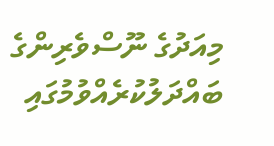މިއަދުގެ ނޫސްވެރިންގެ ބައްދަލުކުރެއްވުމުގައި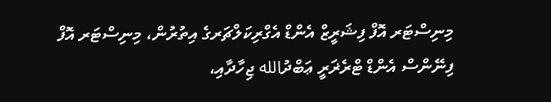މިނިސްޓަރ އޮފް ފިޝަރީޒް އެންޑް އެގްރިކަލްޗަރގެ އިތުރުން، މިނިސްޓަރ އޮފް ފިނޭންސް އެންޑް ޓްރެޜަރީ ޢަބްދުالله ޖިހާދާއި،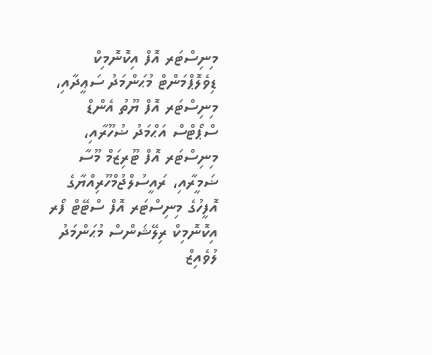މިނިސްޓަރ އޮފް އިކޮނޮމިކް ޑިވެލޮޕްމަންޓް މުޙަންމަދު ސަޢީދާއި، މިނިސްޓަރ އޮފް ޔޫތު އެންޑް ސްޕޯޓްސް އަޙްމަދު ޟުހޫރާއި، މިނިސްޓަރ އޮފް ޓޫރިޒަމް މޫސާ ޟަމީރާއި، ރައީސުލްޖުމްހޫރިއްޔާގެ އޮފީހުގެ މިނިސްޓަރ އޮފް ސްޓޭޓް ފޯރ އިކޮނޮމިކް ރިލޭޝަންސް މުޙަންމަދު ލުވެއިޒް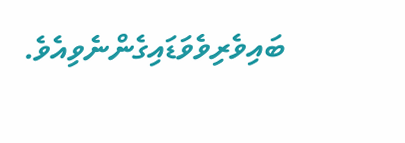ބައިވެރިވެވަޑައިގެންނެވިއެވެ.